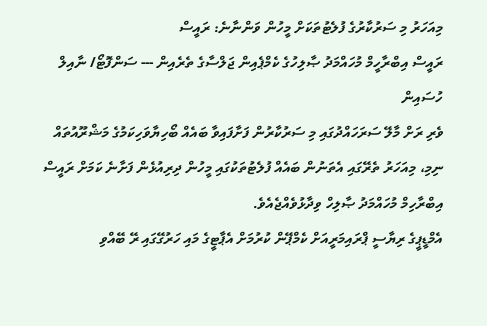މިއަހަރު މި ސަރުކާރުގެ ފުލެޓުތަކަށް މީހުން ވަންނާނެ: ރައީސް
ރައީސް އިބްރާހީމް މުހައްމަދު ޞާލިހުގެ ކެމްޕެއިން ޖަލްސާގެ ތެރެއިން --- ސަންފޮޓޯ/ ނާއިލް ހުސައިން
ވެރި ރަށް މާލޭ ސަރަހައްދުގައި މި ސަރުކާރުން ފަށާފައިވާ ބައެއް ބޯހިޔާވަހިކަމުގެ މަޝްރޫއުތައް ނިމި، މިއަހަރު ތެރޭގައި އެތަނުން ބައެއް ފުލެޓުތަކުގައި މީހުން ދިރިއުޅެން ފަށާނެ ކަމަށް ރައީސް އިބްރާހިމް މުހައްމަދު ޞާލިހް ވިދާޅުވެއްޖެއެވެ.
އެމްޑީޕީގެ ރިޔާސީ ޕްރައިމަރީއަށް ކެމްޕޭން ކުރުމަށް އެޕާޓީގެ މައި ހަރުގޭގައި ރޭ ބޭއްވި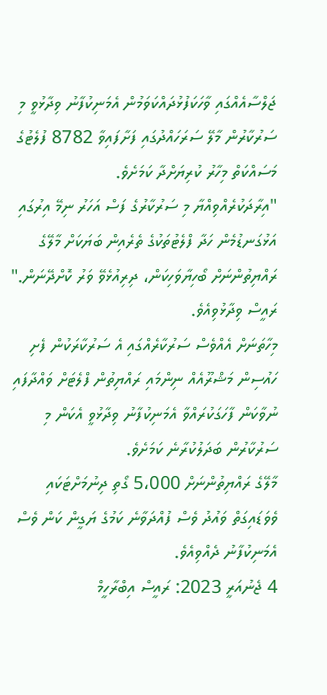ޖަލްސާއެއްގައި ވާހަކަފުޅުދައްކަވަމުން އެމަނިކުފާނު ވިދާޅުވީ މި ސަރުކާރުން މާލޭ ސަރަހައްދުގައި ފަށާފައިވާ 8782 ފުލެޓުގެ މަސައްކަތް މިހާރު ކުރިޔަށްދާ ކަމަށެވެ.
"އިރާދަކުރެއްވިއްޔާ މި ސަރުކާރުގެ ފަސް އަހަރު ނިމޭ އިރުގައި އަޅުގަނޑުމެން ހަދާ ފްލެޓުތަކުގެ ތެރެއިން ބަޔަކަށް މާލޭގެ ރައްޔިތުންނަށް ބޯހިޔާވަހިކަން، ދިރިއުޅެވޭ ވަރު ކޮށްދޭނަން." ރައީސް ވިދާޅުވިއެވެ.
މިހާތަނަށް އެއްވެސް ސަރުކާރެއްގައި އެ ސަރުކާރަކުން ފެށި ހައުސިން މަޝްރޫއެއް ނިންމައި ރައްޔިތުން ފްލެޓަށް ވައްދާފައި ނުވާކަން ފާހަގަކުރައްވާ އެމަނިކުފާނު ވިދާޅުވީ އެކަން މި ސަރުކާރުން ބަދަލުކުރާނެ ކަމަށެވެ.
މާލޭގެ ރައްޔިތުންނަށް 5،000 ގޯތި ދިނުމަށްޓަކައި ވެވަޑައިގަތް ވައުދު ވެސް ފުއްދަވާނެ ކަމުގެ ޔަގީން ކަން ވެސް އެމަނިކުފާނު ދެއްވިއެވެ.
4 ޖެނުއަރީ 2023: ރައީސް އިބްރާހީމް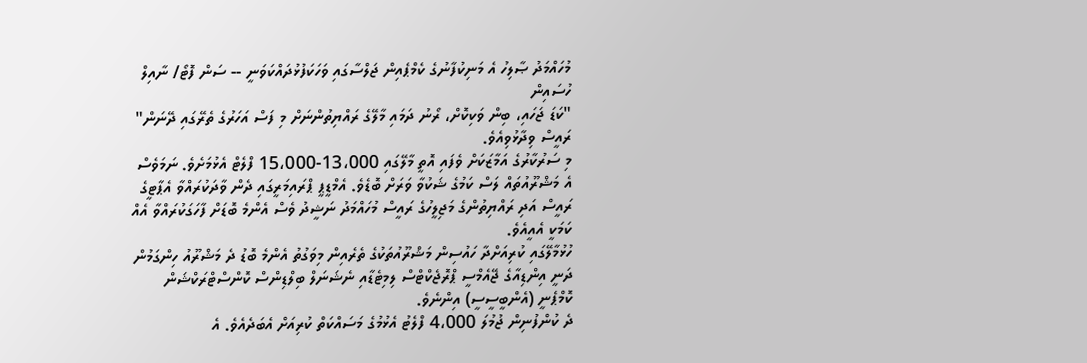މުހައްމަދު ޞާލިހު އެ މަނިކުފާނުގެ ކެމްޕެއިން ޖަލްސާގައި ވަހަކަފުޅުދައްކަވަނީ -- ސަން ފޮޓޯ/ ނާއިލް ހުސައިން
"ކަޑަ ޖަހައި، ބިން ވަކިކޮށް، ރޯނު ދަމައި މާލޭގެ ރައްޔިތުންނަށް މި ފަސް އަހަރުގެ ތެރޭގައި ދޭނަން" ރައީސް ވިދާޅުވިއެވެ.
މި ސަރުކާރުގެ އަމާޒަކަށް ވެފައި އޮތީ މާލޭގައި 13،000-15،000 ފްލެޓް އެޅުމަށެވެ. ނަމަވެސް އެ މަޝްރޫއުތައް ލަސް ކަމުގެ ޝަކުވާ ވަރަށް ބޮޑެވެ. އެމްޑީޕީ ޕްރައިމަރީގައި ދެން ވާދަކުރައްވާ އެޕާޓީގެ ރައީސް އަދި ރައްޔިތުންގެ މަޖިލީހުގެ ރައީސް މުހައްމަދު ނަޝީދު ވެސް އެންމެ ބޮޑަށް ފާހަގަކުރައްވާ އެއް ކަމަކީ އެއީއެވެ.
ހުޅުމާލޭގައި ކުރިއަށްދާ ހައުސިން މަޝްރޫއުތަކުގެ ތެރެއިން މިވަގުތު އެންމެ ބޮޑު ދެ މަޝްރޫއު ހިންގަމުން ދަނީ އިންޑިއާގެ ޖޭއެމްސީ ޕްރޮޖެކްޓްސް ލިމިޓެޑާއި ނެޝަނަލް ބިލްޑިންސް ކޮންސްޓްރަކްޝަން ކޮމްޕެނީ (އެންބީސީސީ) އިންނެވެ.
ދެ ކުންފުނިން ޖުމުލަ 4،000 ފްލެޓު އެޅުމުގެ މަސައްކަތް ކުރިއަށް އެބަދެއެވެ. އެ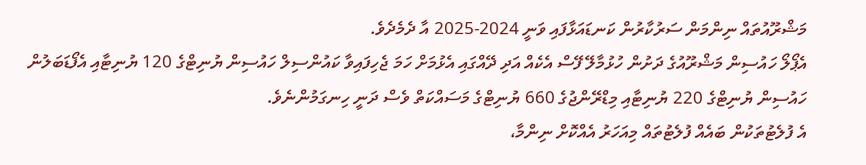މަޝްރޫއުތައް ނިންމަން ސަރުކާރުން ކަނޑައަޅާފައި ވަނީ 2024-2025 އާ ދެމެދެވެ.
އެޕޯލޯ ހައުސިން މަޝްރޫއުގެ ދަށުން ހުޅުމާލޭ ފޭސް އެކެއް އަދި ދޭއްގައި އެޅުމަށް ހަމަ ޖެހިފައިވާ ކައުންސިލް ހައުސިން ޔުނިޓްގެ 120 ޔުނިޓާއި އެފޯޑަބަލުން ހައުސިން ޔުނިޓްގެ 220 ޔުނިޓާއި މިޑްރޭންޖުގެ 660 ޔުނިޓްގެ މަސައްކަތް ވެސް ދަނީ ހިނގަމުންނެވެ.
އެ ފުލެޓުތަކުން ބައެއް ފުލެޓުތައް މިއަހަރު އެއްކޮށް ނިންމާ،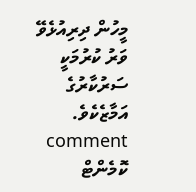މީހުން ދިރިއުޅެވޭ ވަރު ކުރުމަކީ ސަރުކާރުގެ އަމާޒެކެވެ.
comment ކޮމެންޓް